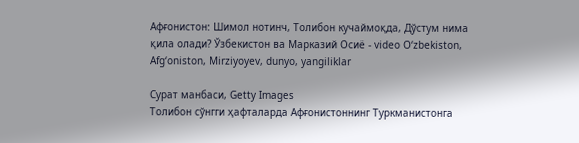Афғонистон: Шимол нотинч, Толибон кучаймоқда, Дўстум нима қила олади? Ўзбекистон ва Марказий Осиё - video O‘zbekiston, Afg‘oniston, Mirziyoyev, dunyo, yangiliklar

Сурат манбаси, Getty Images
Толибон сўнгги ҳафталарда Афғонистоннинг Туркманистонга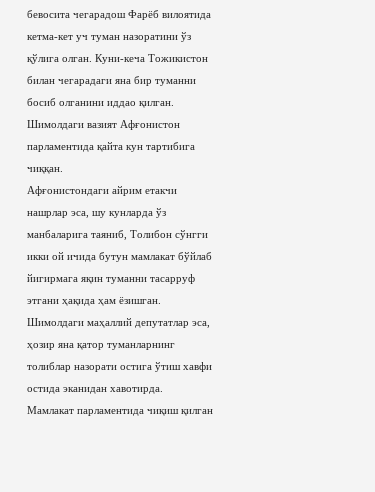бевосита чегарадош Фарёб вилоятида кетма-кет уч туман назоратини ўз қўлига олган. Куни-кеча Тожикистон билан чегарадаги яна бир туманни босиб олганини иддао қилган. Шимолдаги вазият Афғонистон парламентида қайта кун тартибига чиққан.
Афғонистондаги айрим етакчи нашрлар эса, шу кунларда ўз манбаларига таяниб, Толибон сўнгги икки ой ичида бутун мамлакат бўйлаб йигирмага яқин туманни тасарруф этгани ҳақида ҳам ёзишган.
Шимолдаги маҳаллий депутатлар эса, ҳозир яна қатор туманларнинг толиблар назорати остига ўтиш хавфи остида эканидан хавотирда.
Мамлакат парламентида чиқиш қилган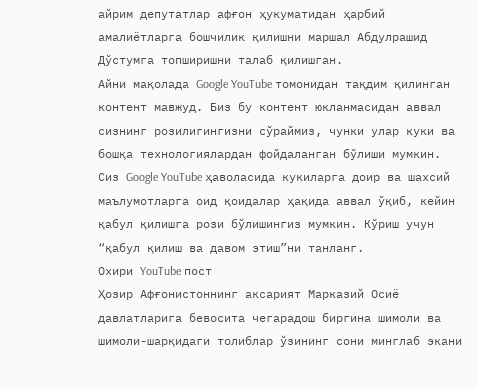айрим депутатлар афғон ҳукуматидан ҳарбий амалиётларга бошчилик қилишни маршал Абдулрашид Дўстумга топширишни талаб қилишган.
Айни мақолада Google YouTube томонидан тақдим қилинган контент мавжуд. Биз бу контент юкланмасидан аввал сизнинг розилигингизни сўраймиз, чунки улар куки ва бошқа технологиялардан фойдаланган бўлиши мумкин. Сиз Google YouTube ҳаволасида кукиларга доир ва шахсий маълумотларга оид қоидалар ҳақида аввал ўқиб, кейин қабул қилишга рози бўлишингиз мумкин. Кўриш учун “қабул қилиш ва давом этиш”ни танланг.
Охири YouTube пост
Ҳозир Афғонистоннинг аксарият Марказий Осиё давлатларига бевосита чегарадош биргина шимоли ва шимоли-шарқидаги толиблар ўзининг сони минглаб экани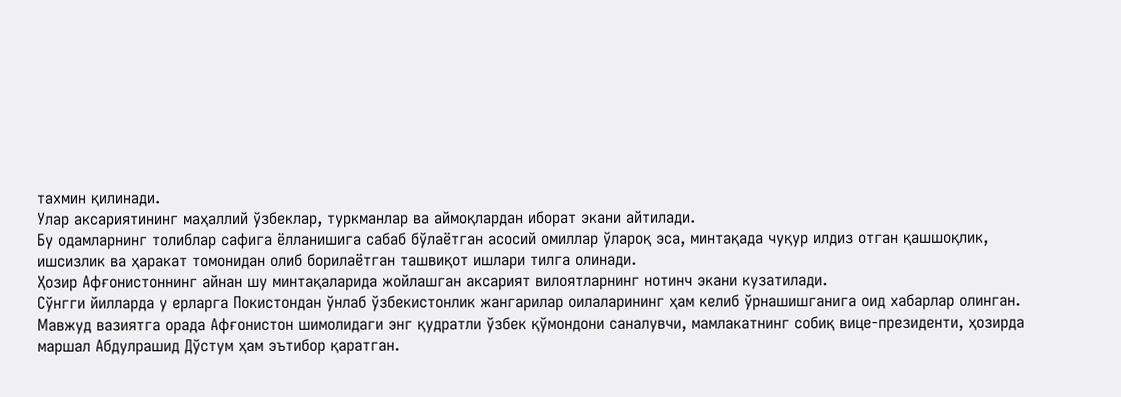тахмин қилинади.
Улар аксариятининг маҳаллий ўзбеклар, туркманлар ва аймоқлардан иборат экани айтилади.
Бу одамларнинг толиблар сафига ёлланишига сабаб бўлаётган асосий омиллар ўлароқ эса, минтақада чуқур илдиз отган қашшоқлик, ишсизлик ва ҳаракат томонидан олиб борилаётган ташвиқот ишлари тилга олинади.
Ҳозир Афғонистоннинг айнан шу минтақаларида жойлашган аксарият вилоятларнинг нотинч экани кузатилади.
Сўнгги йилларда у ерларга Покистондан ўнлаб ўзбекистонлик жангарилар оилаларининг ҳам келиб ўрнашишганига оид хабарлар олинган.
Мавжуд вазиятга орада Афғонистон шимолидаги энг қудратли ўзбек қўмондони саналувчи, мамлакатнинг собиқ вице-президенти, ҳозирда маршал Абдулрашид Дўстум ҳам эътибор қаратган.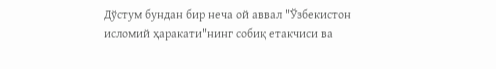Дўстум бундан бир неча ой аввал "Ўзбекистон исломий ҳаракати"нинг собиқ етакчиси ва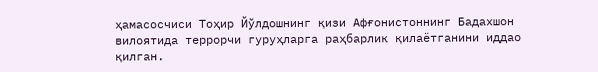ҳамасосчиси Тоҳир Йўлдошнинг қизи Афғонистоннинг Бадахшон вилоятида террорчи гуруҳларга раҳбарлик қилаётганини иддао қилган.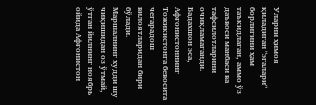Уларни ҳимоя қиладиган "эгалари" борлигини ҳам таъкидлаган, аммо ўз даъвоси манбаси ва тафсилотларини очиқламаганди.
Бадахшон эса, Афғонистоннинг Тожикистонга бевосита чегарадош вилоятларидан бири бўлади.
Маршалнинг худди шу чиқишидан оз ўтмай, ўтган йилнинг ноябрь ойида Афғонистон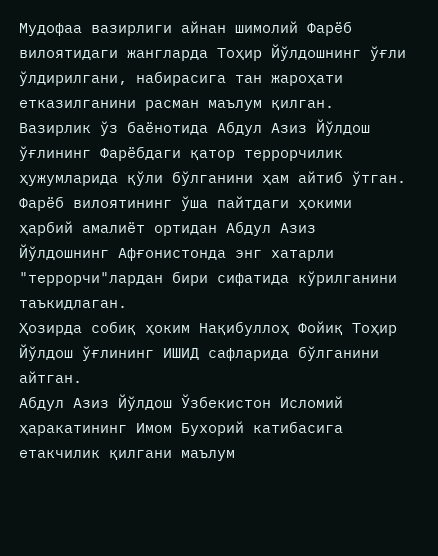Мудофаа вазирлиги айнан шимолий Фарёб вилоятидаги жангларда Тоҳир Йўлдошнинг ўғли ўлдирилгани, набирасига тан жароҳати етказилганини расман маълум қилган.
Вазирлик ўз баёнотида Абдул Азиз Йўлдош ўғлининг Фарёбдаги қатор террорчилик ҳужумларида қўли бўлганини ҳам айтиб ўтган.
Фарёб вилоятининг ўша пайтдаги ҳокими ҳарбий амалиёт ортидан Абдул Азиз Йўлдошнинг Афғонистонда энг хатарли "террорчи"лардан бири сифатида кўрилганини таъкидлаган.
Ҳозирда собиқ ҳоким Нақибуллоҳ Фойиқ Тоҳир Йўлдош ўғлининг ИШИД сафларида бўлганини айтган.
Абдул Азиз Йўлдош Ўзбекистон Исломий ҳаракатининг Имом Бухорий катибасига етакчилик қилгани маълум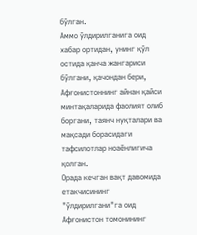бўлган.
Аммо ўлдирилганига оид хабар ортидан, унинг қўл остида қанча жангариси бўлгани, қачондан бери, Афғонистоннинг айнан қайси минтақаларида фаолият олиб боргани, таянч нуқталари ва мақсади борасидаги тафсилотлар ноаёнлигича қолган.
Орада кечган вақт давомида етакчисининг "ўлдирилгани"га оид Афғонистон томонининг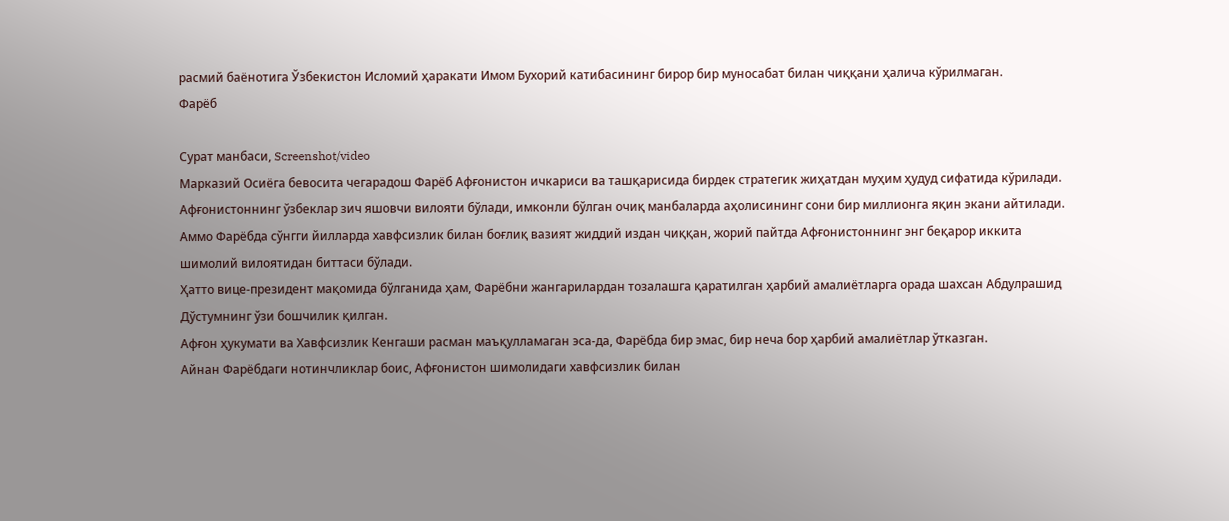расмий баёнотига Ўзбекистон Исломий ҳаракати Имом Бухорий катибасининг бирор бир муносабат билан чиққани ҳалича кўрилмаган.
Фарёб

Сурат манбаси, Screenshot/video
Марказий Осиёга бевосита чегарадош Фарёб Афғонистон ичкариси ва ташқарисида бирдек стратегик жиҳатдан муҳим ҳудуд сифатида кўрилади.
Афғонистоннинг ўзбеклар зич яшовчи вилояти бўлади, имконли бўлган очиқ манбаларда аҳолисининг сони бир миллионга яқин экани айтилади.
Аммо Фарёбда сўнгги йилларда хавфсизлик билан боғлиқ вазият жиддий издан чиққан, жорий пайтда Афғонистоннинг энг беқарор иккита шимолий вилоятидан биттаси бўлади.
Ҳатто вице-президент мақомида бўлганида ҳам, Фарёбни жангарилардан тозалашга қаратилган ҳарбий амалиётларга орада шахсан Абдулрашид Дўстумнинг ўзи бошчилик қилган.
Афғон ҳукумати ва Хавфсизлик Кенгаши расман маъқулламаган эса-да, Фарёбда бир эмас, бир неча бор ҳарбий амалиётлар ўтказган.
Айнан Фарёбдаги нотинчликлар боис, Афғонистон шимолидаги хавфсизлик билан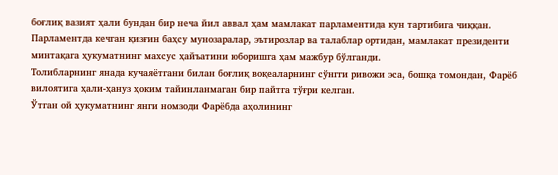боғлиқ вазият ҳали бундан бир неча йил аввал ҳам мамлакат парламентида кун тартибига чиққан.
Парламентда кечган қизғин баҳсу мунозаралар, эътирозлар ва талаблар ортидан, мамлакат президенти минтақага ҳукуматнинг махсус ҳайъатини юборишга ҳам мажбур бўлганди.
Толибларнинг янада кучаяётгани билан боғлиқ воқеаларнинг сўнгги ривожи эса, бошқа томондан, Фарёб вилоятига ҳали-ҳануз ҳоким тайинланмаган бир пайтга тўғри келган.
Ўтган ой ҳукуматнинг янги номзоди Фарёбда аҳолининг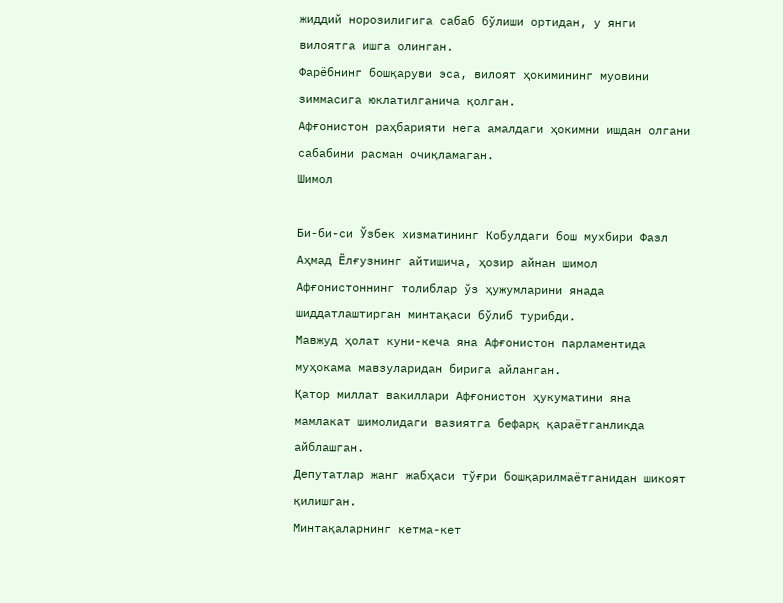жиддий норозилигига сабаб бўлиши ортидан, у янги вилоятга ишга олинган.
Фарёбнинг бошқаруви эса, вилоят ҳокимининг муовини зиммасига юклатилганича қолган.
Афғонистон раҳбарияти нега амалдаги ҳокимни ишдан олгани сабабини расман очиқламаган.
Шимол

Би-би-си Ўзбек хизматининг Кобулдаги бош мухбири Фазл Аҳмад Ёлғузнинг айтишича, ҳозир айнан шимол Афғонистоннинг толиблар ўз ҳужумларини янада шиддатлаштирган минтақаси бўлиб турибди.
Мавжуд ҳолат куни-кеча яна Афғонистон парламентида муҳокама мавзуларидан бирига айланган.
Қатор миллат вакиллари Афғонистон ҳукуматини яна мамлакат шимолидаги вазиятга бефарқ қараётганликда айблашган.
Депутатлар жанг жабҳаси тўғри бошқарилмаётганидан шикоят қилишган.
Минтақаларнинг кетма-кет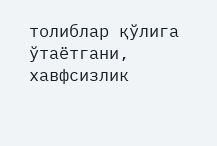толиблар қўлига ўтаётгани, хавфсизлик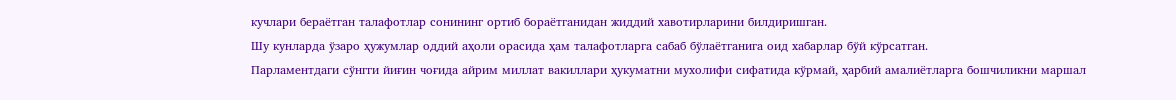кучлари бераётган талафотлар сонининг ортиб бораётганидан жиддий хавотирларини билдиришган.
Шу кунларда ўзаро ҳужумлар оддий аҳоли орасида ҳам талафотларга сабаб бўлаётганига оид хабарлар бўй кўрсатган.
Парламентдаги сўнгги йиғин чоғида айрим миллат вакиллари ҳукуматни мухолифи сифатида кўрмай, ҳарбий амалиётларга бошчиликни маршал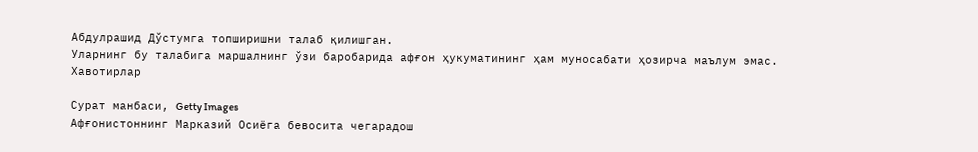Абдулрашид Дўстумга топширишни талаб қилишган.
Уларнинг бу талабига маршалнинг ўзи баробарида афғон ҳукуматининг ҳам муносабати ҳозирча маълум эмас.
Хавотирлар

Сурат манбаси, Getty Images
Афғонистоннинг Марказий Осиёга бевосита чегарадош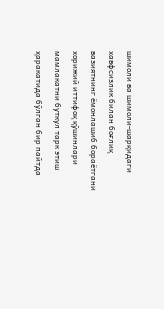шимоли ва шимоли-шарқидаги хавфсизлик билан боғлиқ вазиятнинг ёмонлашиб бораётгани хорижий иттифоқ қўшинлари мамлакатни буткул тарк этиш ҳаракатида бўлган бир пайтда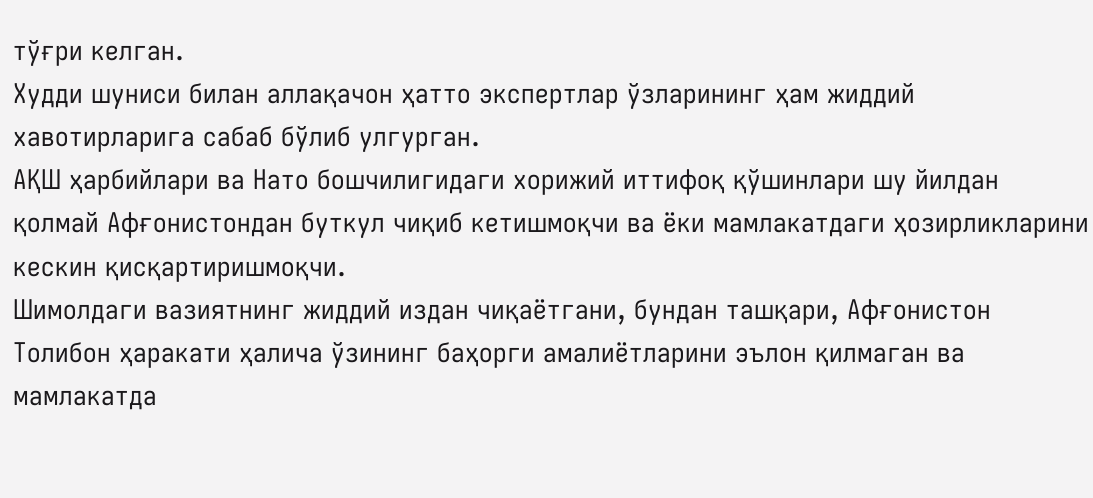тўғри келган.
Худди шуниси билан аллақачон ҳатто экспертлар ўзларининг ҳам жиддий хавотирларига сабаб бўлиб улгурган.
АҚШ ҳарбийлари ва Нато бошчилигидаги хорижий иттифоқ қўшинлари шу йилдан қолмай Афғонистондан буткул чиқиб кетишмоқчи ва ёки мамлакатдаги ҳозирликларини кескин қисқартиришмоқчи.
Шимолдаги вазиятнинг жиддий издан чиқаётгани, бундан ташқари, Афғонистон Толибон ҳаракати ҳалича ўзининг баҳорги амалиётларини эълон қилмаган ва мамлакатда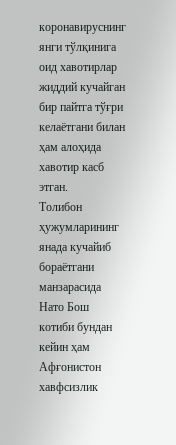коронавируснинг янги тўлқинига оид хавотирлар жиддий кучайган бир пайтга тўғри келаётгани билан ҳам алоҳида хавотир касб этган.
Толибон ҳужумларининг янада кучайиб бораётгани манзарасида Нато Бош котиби бундан кейин ҳам Афғонистон хавфсизлик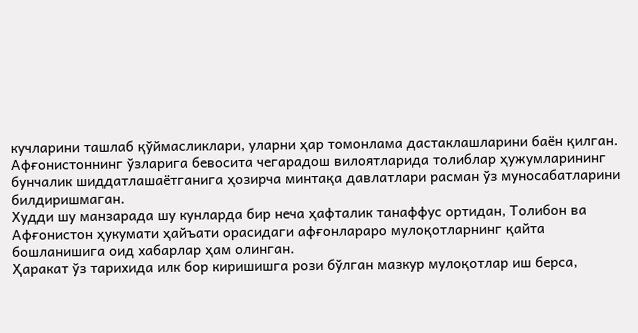кучларини ташлаб қўймасликлари, уларни ҳар томонлама дастаклашларини баён қилган.
Афғонистоннинг ўзларига бевосита чегарадош вилоятларида толиблар ҳужумларининг бунчалик шиддатлашаётганига ҳозирча минтақа давлатлари расман ўз муносабатларини билдиришмаган.
Худди шу манзарада шу кунларда бир неча ҳафталик танаффус ортидан, Толибон ва Афғонистон ҳукумати ҳайъати орасидаги афғонлараро мулоқотларнинг қайта бошланишига оид хабарлар ҳам олинган.
Ҳаракат ўз тарихида илк бор киришишга рози бўлган мазкур мулоқотлар иш берса,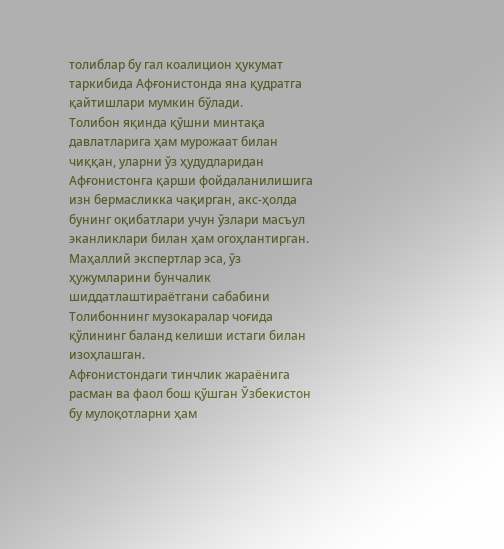толиблар бу гал коалицион ҳукумат таркибида Афғонистонда яна қудратга қайтишлари мумкин бўлади.
Толибон яқинда қўшни минтақа давлатларига ҳам мурожаат билан чиққан, уларни ўз ҳудудларидан Афғонистонга қарши фойдаланилишига изн бермасликка чақирган, акс-ҳолда бунинг оқибатлари учун ўзлари масъул эканликлари билан ҳам огоҳлантирган.
Маҳаллий экспертлар эса, ўз ҳужумларини бунчалик шиддатлаштираётгани сабабини Толибоннинг музокаралар чоғида қўлининг баланд келиши истаги билан изоҳлашган.
Афғонистондаги тинчлик жараёнига расман ва фаол бош қўшган Ўзбекистон бу мулоқотларни ҳам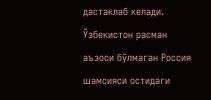дастаклаб келади.
Ўзбекистон расман аъзоси бўлмаган Россия шамсияси остидаги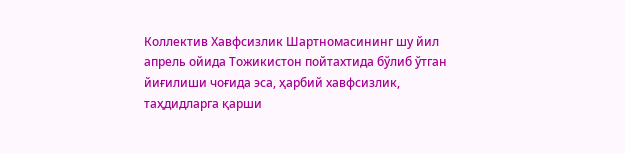Коллектив Хавфсизлик Шартномасининг шу йил апрель ойида Тожикистон пойтахтида бўлиб ўтган йиғилиши чоғида эса, ҳарбий хавфсизлик, таҳдидларга қарши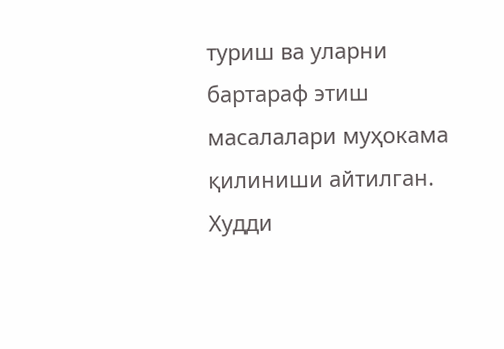туриш ва уларни бартараф этиш масалалари муҳокама қилиниши айтилган.
Худди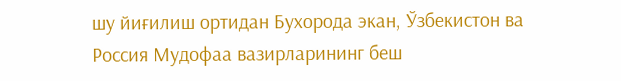шу йиғилиш ортидан Бухорода экан, Ўзбекистон ва Россия Мудофаа вазирларининг беш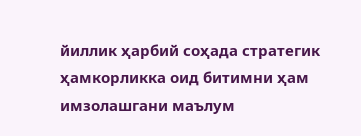йиллик ҳарбий соҳада стратегик ҳамкорликка оид битимни ҳам имзолашгани маълум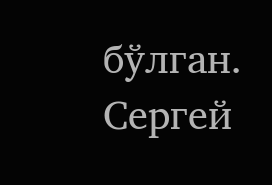бўлган.
Сергей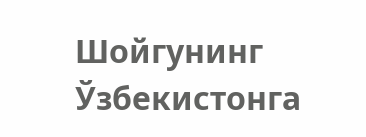Шойгунинг Ўзбекистонга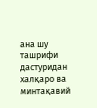ана шу ташрифи дастуридан халқаро ва минтақавий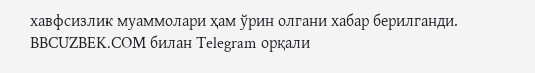хавфсизлик муаммолари ҳам ўрин олгани хабар берилганди.
BBCUZBEK.COM билан Telegram орқали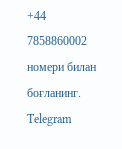+44 7858860002 номери билан боғланинг.
Telegram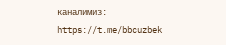каналимиз: https://t.me/bbcuzbek